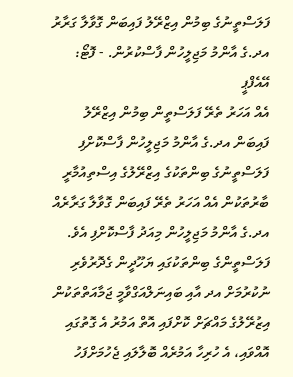ފަލަސްތީނުގެ ބިމުން އިޒްރޭލު ފައިބަން ގޮވާލާ ގަރާރު އދ.ގެ އާންމު މަޖިލީހުން ފާސްކުރުން. - ފޮޓޯ: އޭއެފްޕީ
އެއް އަހަރު ތެރޭ ފަލަސްތީން ބިމުން އިޒްރޭލު ފައިބަން އދ.ގެ އާންމު މަޖިލީހުން ފާސްކޮށްފި
ފަލަސްތީނުގެ ބިންތަކުގެ އިޒްރޭލުގެ އިސްތިއުމާރީ ބާރުތަކުން އެއް އަހަރު ތެރޭ ފައިބަން ގޮވާލާ ގަރާރެއް އދ.ގެ އާންމު މަޖިލީހުން މިއަދު ފާސްކޮށްފި އެވެ.
ފަލަސްތީންގެ ބިންތަކުގައި ޔަހޫދީން ގެދޮރުވެރި ނުކުރުމަށް އދ އާއި ބައިނަލްއަގްވާމީ ޖަމާއަތްތަކުން އިޒުރޭލުގެ މައްޗަށް ކޮށްފައި އޮތް އަމުރު އެ ގޮތުގައި އޮއްވައި، އެ ހުރިހާ އަމުރެއް ބޮލާލައި ޖެހުމަށްފަހު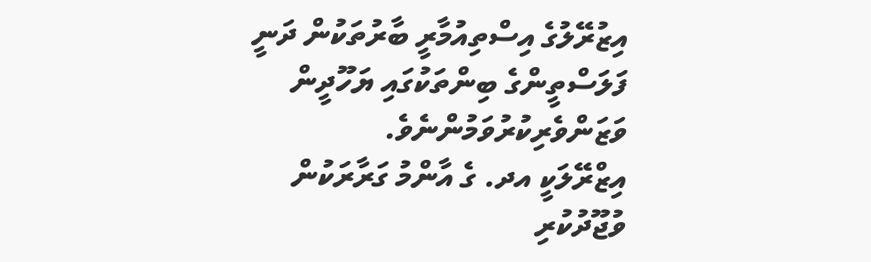އިޒުރޭލުގެ އިސްތިއުމާރީ ބާރުތަކުން ދަނީ ފަލަސްތީންގެ ބިންތަކުގައި ޔަހޫދީން ވަޒަންވެރިކުރުވަމުންނެވެ.
އިޒްރޭލަކީ އދ. ގެ އާންމު ގަރާރަކުން ވުޖޫދުކުރި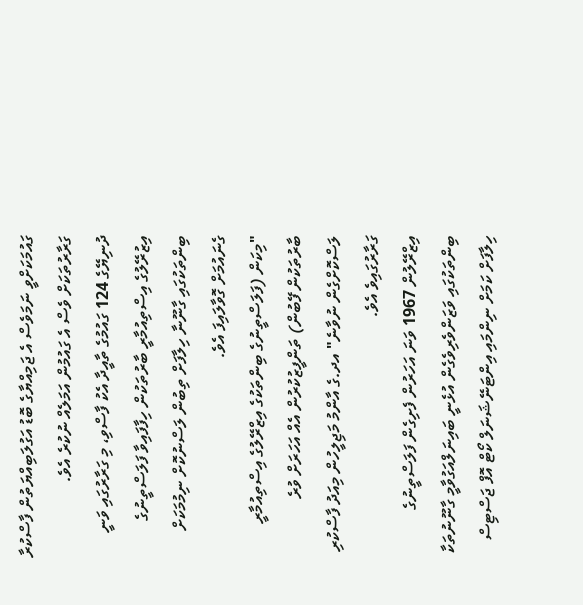ގައުމަކަށްވީ ނަމަވެސް އެ ޖަމިއްޔާގެ ބޮޑު އަގުލަބިއްޔަތުން ފާސްކުރާ ގަރާރުތަކަށް ވެސް އެ ގައުމުން އަމަލެއް ނުކުރެ އެވެ.
ދުނިޔޭގެ 124 ގައުމުގެ ތާއީދާ އެކު ފާސްވި، މި ގަރާރުގައި ވަނީ އިޒުރޭލުގެ އިސްތިއުމާރީ ބާރުތަކުން ހިފާފައިވާ ފަލަސްތީނުގެ ބިންތަކުގައި ގާނޫނާ ހިލާފަށް ތިބުން ލަސްނުކޮށް ނިމުމަކަށް ގެނައުމަށް ގޮވާލައިފަ އެވެ.
"މިކަން (ފަލަސްތީނުގެ ބިންތަކުގެ އިޒްރޭލުގެ އިސްތިއުމާރީ ބާރުތަކުން ފޭބުން) ތަންފީޒުކުރުން އެއް އަހަރަށް ވުރެ ލަސްކޮށްގެން ނުވާނެ" އދ.ގެ އާންމު މަޖިލީހުން މިއަދު ފާސްކުރި ގަރާރުގައިވެ އެވެ.
އިޒްރޭލުން 1967 ވަނަ އަހަރުން ފެށިގެން ފަލަސްތީނުގެ ބިންތަކުގައި ވަޒަންވެރިވެގެން އުޅެނީ ބައިނަލްއަގުވާމީ ގާނޫނުތަކާ ހިލާފަށް ކަމަށް ނިންމައި އިންޓަނޭޝަނަލް ކޯޓް އޮފް ޖަސްޓިސް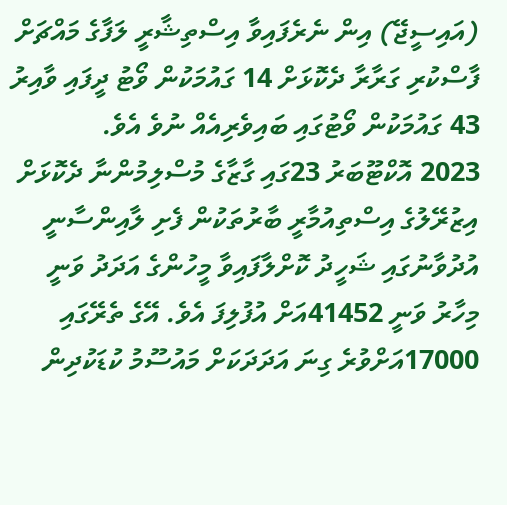(އައިސީޖޭ) އިން ނެރެފައިވާ އިސްތިޝާރީ ލަފާގެ މައްޗަށް ފާސްކުރި ގަރާރާ ދެކޮޅަށް 14 ގައުމަކުން ވޯޓު ދީފައި ވާއިރު 43 ގައުމަކުން ވޯޓުގައި ބައިވެރިއެއް ނުވެ އެވެ.
2023 އޮކްޓޫބަރު 23ގައި ގާޒާގެ މުސްލިމުންނާ ދެކޮޅަށް އިޒުރޭލުގެ އިސްތިއުމާރީ ބާރުތަކުން ފެށި ލާއިންސާނީ އުދުވާނުގައި ޝަހީދު ކޮށްލާފައިވާ މީހުންގެ އަދަދު ވަނީ މިހާރު ވަނީ 41452އަށް އުފުލިފަ އެވެ. އޭގެ ތެރޭގައި 17000އަށްވުރެ ގިނަ އަދަދަކަށް މައުސޫމު ކުޑަކުދިން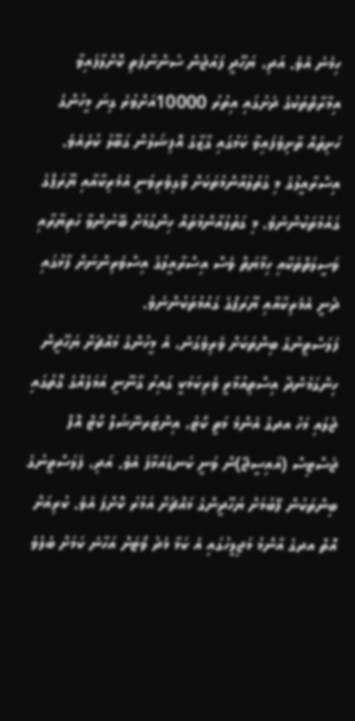ހިމެނެ އެވެ. އަދި، ޔަހޫދީ ފައުޖުން ސުންނާފަތި ކޮށްލާފައިވާ އިމާރާތްތަކުގެ ދަށުގައި އިތުރު 10000އަށްވުރެ ގިނަ މީހުންގެ ހަށިތައް ތާށިވެފައިވާ ކަމުގައި ގާޒާގެ އޮފިޝަލުން ގަބޫލު ކުރެއެވެ.
އިސްރާއީލުގެ މި ގަތުލުއާންމުތަކަށް ވާގިވެރިވަނީ އެމެރިކާއާއި ޔޫރަޕްގެ ގައުމުތަކުންނެވެ. މި ގަތުލުއާންމުތައް ހިންގުމަށް ބޭނުންވާ ހަތިޔާރާއި ވަސީލަތްތަކާއި ހިމާޔަތް ވެސް އިސްރާއީލުގެ އިސްވެރިންނަށް ފާޅުގައި ދެނީ އެމެރިކާއާއި ޔޫރަޕްގެ ގައުމުތަކުންނެވެ.
ފަލަސްތީނުގެ ބިންތަކަށް ވެރިވެގަނެ، އެ މީހުންގެ މައްޗަށް ޔަހޫދީން ހިންގަމުންދާ އިސްތިއުމާރީ ވެރިކަމަކީ ގައިރު ގާނޫނީ އަމަލެއްގެ ގޮތުގައި ޖުލައި މަހު އދގެ އެންމެ މަތީ ކޯޓު، އިންޓަރނޭޝަލް ކޯޓް އޮފް ޖަސްޓިސް (އައިސީޖޭ)ން ވަނީ ކަނޑައަޅާފަ އެވެ. އަދި، ފަލަސްތީނުގެ ބިންތަކުން ފޭބުމަށް ޔަހޫދީންގެ މައްޗަށް އަމުރު ކޮށްފަ އެވެ. ކުރިއަށް އޮތް އދގެ އާންމު މަޖިލީހުގައި އެ ކަމާ މެދު ވޯޓަށް އަހާނެ ކަމަށް ބެލެވެ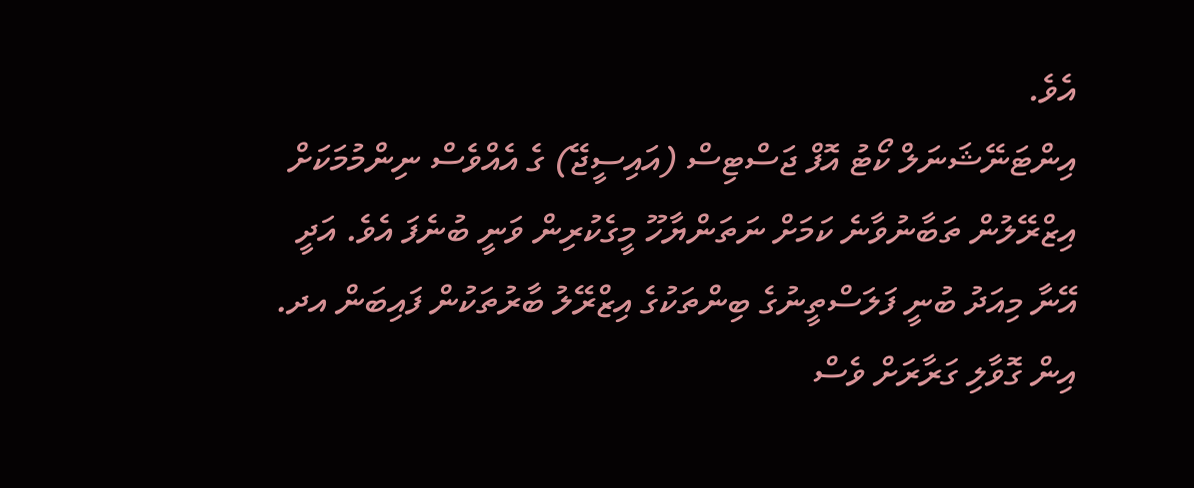އެވެ.
އިންޓަނޭޝަނަލް ކޯޓު އޮފް ޖަސްޓިސް (އައިސީޖޭ) ގެ އެއްވެސް ނިންމުމަކަށް އިޒްރޭލުން ތަބާނުވާނެ ކަމަށް ނަތަންޔާހޫ މީގެކުރިން ވަނީ ބުނެފަ އެވެ. އަދީ އޭނާ މިއަދު ބުނީ ފަލަސްތީނުގެ ބިންތަކުގެ އިޒްރޭލު ބާރުތަކުން ފައިބަން އދ. އިން ގޮވާލި ގަރާރަށް ވެސް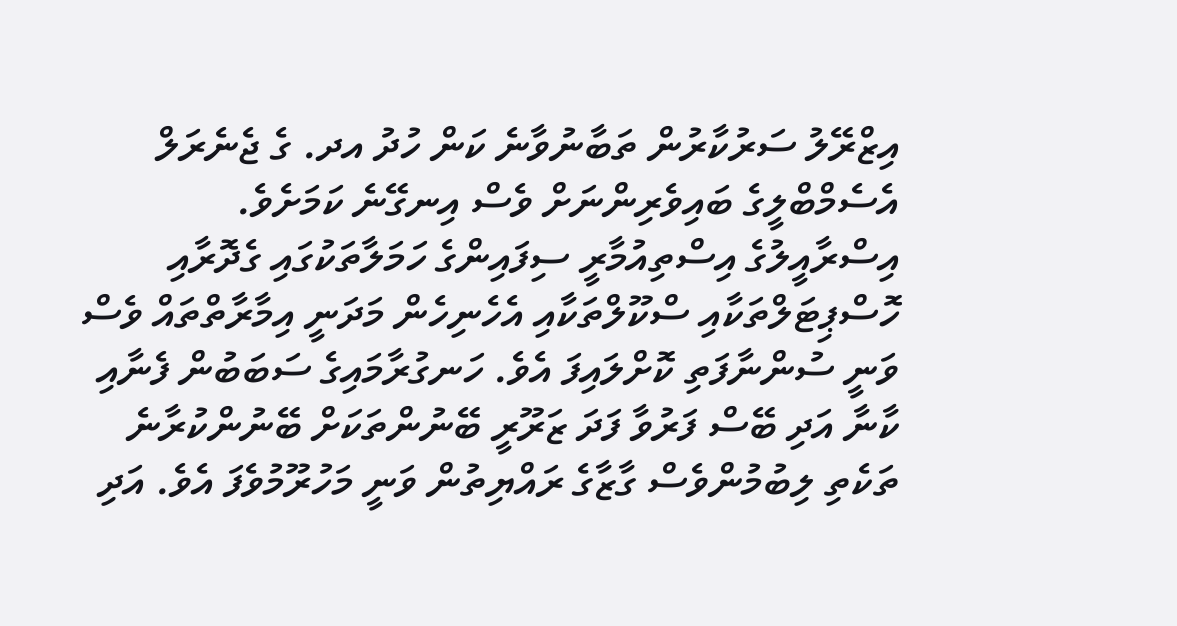އިޒްރޭލު ސަރުކާރުން ތަބާނުވާނެ ކަން ހުދު އދ. ގެ ޖެނެރަލް އެސެމްބްލީގެ ބައިވެރިންނަށް ވެސް އިނގޭނެ ކަމަށެވެ.
އިސްރާއީލުގެ އިސްތިއުމާރީ ސިފައިންގެ ހަމަލާތަކުގައި ގެދޮރާއި ހޮސްޕިޓަލްތަކާއި ސްކޫލްތަކާއި އެހެނިހެން މަދަނީ އިމާރާތްތައް ވެސް ވަނީ ސުންނާފަތި ކޮށްލައިފަ އެވެ. ހަނގުރާމައިގެ ސަބަބުން ފެނާއި ކާނާ އަދި ބޭސް ފަރުވާ ފަދަ ޒަރޫރީ ބޭނުންތަކަށް ބޭނުންކުރާނެ ތަކެތި ލިބުމުންވެސް ގާޒާގެ ރައްޔިތުން ވަނީ މަހުރޫމުވެފަ އެވެ. އަދި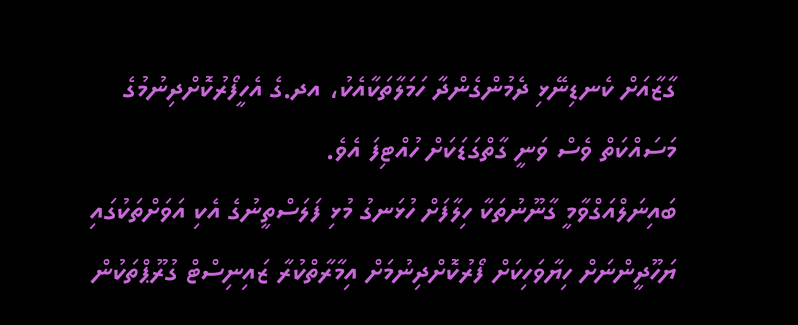ގާޒާއަށް ކެނޑިނޭޅި ދެމުންގެންދާ ހަމަލާތަކާއެކު، އދ.ގެ އެހީފޯރުކޮށްދިނުމުގެ މަސައްކަތް ވެސް ވަނީ ގާތްގަޑަކަށް ހުއްޓިފަ އެވެ.
ބައިނަލްއަގްވާމީ ގާނޫނުތަކާ ހިލާފަށް ހުޅަނގު މުޅި ފަލަސްތީނުގެ އެކި އަވަށްތަކުގައި ޔަހޫދީންނަށް ހިޔާވަހިކަށް ފޯރުކޮށްދިނުމަށް އިމާރާތްކުރާ ޒައިނިސްޓް ގުރޫޕްތަކުން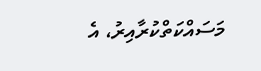މަސައްކަތްކުރާއިރު، އެ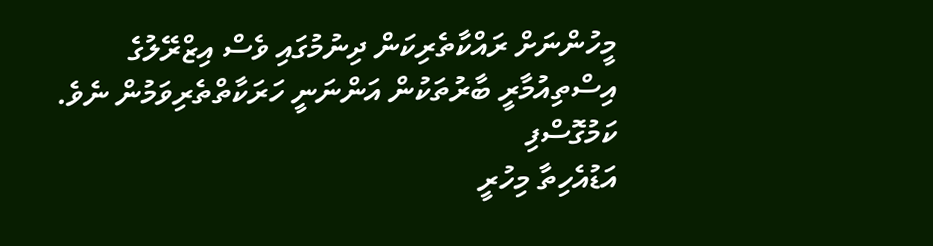މީހުންނަށް ރައްކާތެރިކަން ދިނުމުގައި ވެސް އިޒްރޭލުގެ އިސްތިއުމާރީ ބާރުތަކުން އަންނަނީ ހަރަކާތްތެރިވަމުން ނެވެ.
ކަމުގޮސްފި
އަޑުއެހިތާ މިހުރީ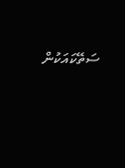ސަތޭކައަކުން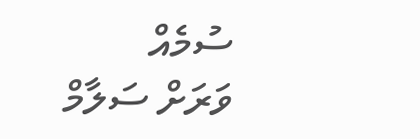ސުމެއް
ވަރަށް ސަލާމް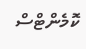ކޮމެންޓްސް